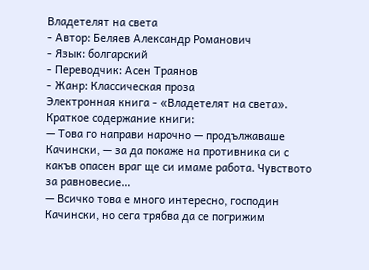Владетелят на света
- Автор: Беляев Александр Романович
- Язык: болгарский
- Переводчик: Асен Траянов
- Жанр: Классическая проза
Электронная книга - «Владетелят на света». Краткое содержание книги:
— Това го направи нарочно — продължаваше Качински, — за да покаже на противника си с какъв опасен враг ще си имаме работа. Чувството за равновесие…
— Всичко това е много интересно, господин Качински, но сега трябва да се погрижим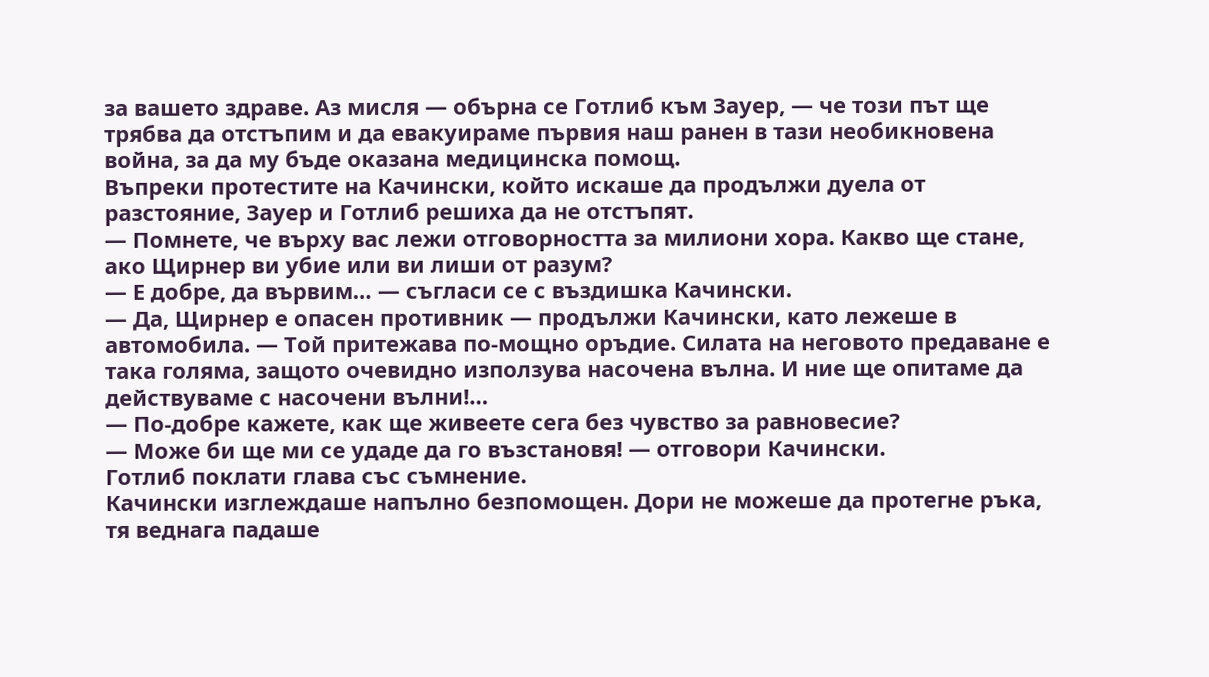за вашето здраве. Аз мисля — обърна се Готлиб към Зауер, — че този път ще трябва да отстъпим и да евакуираме първия наш ранен в тази необикновена война, за да му бъде оказана медицинска помощ.
Въпреки протестите на Качински, който искаше да продължи дуела от разстояние, Зауер и Готлиб решиха да не отстъпят.
— Помнете, че върху вас лежи отговорността за милиони хора. Какво ще стане, ако Щирнер ви убие или ви лиши от разум?
— Е добре, да вървим… — съгласи се с въздишка Качински.
— Да, Щирнер е опасен противник — продължи Качински, като лежеше в автомобила. — Той притежава по-мощно оръдие. Силата на неговото предаване е така голяма, защото очевидно използува насочена вълна. И ние ще опитаме да действуваме с насочени вълни!…
— По-добре кажете, как ще живеете сега без чувство за равновесие?
— Може би ще ми се удаде да го възстановя! — отговори Качински.
Готлиб поклати глава със съмнение.
Качински изглеждаше напълно безпомощен. Дори не можеше да протегне ръка, тя веднага падаше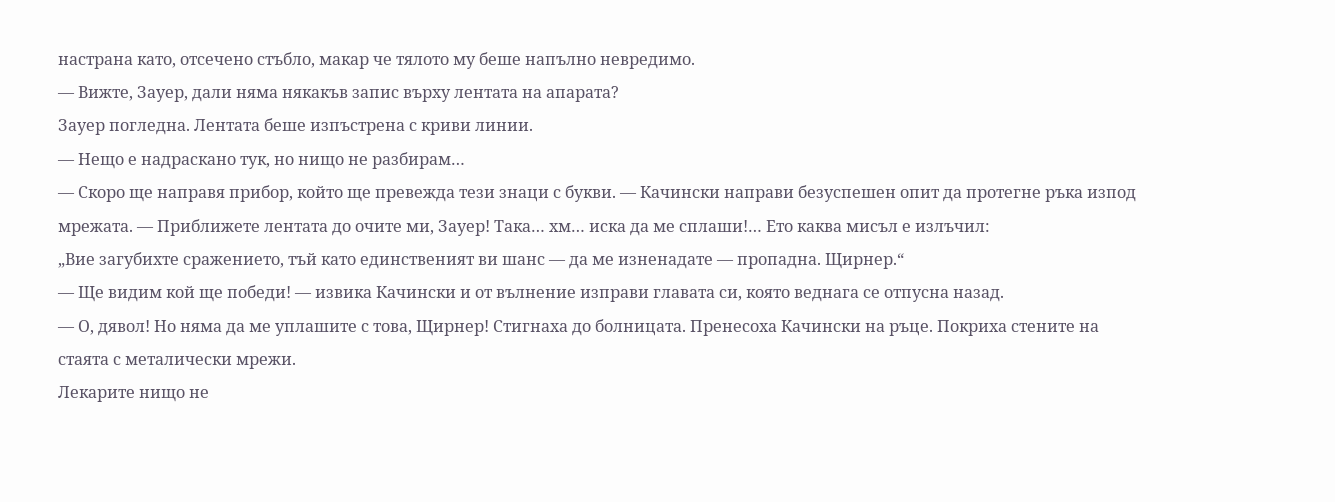настрана като, отсечено стъбло, макар че тялото му беше напълно невредимо.
— Вижте, Зауер, дали няма някакъв запис върху лентата на апарата?
Зауер погледна. Лентата беше изпъстрена с криви линии.
— Нещо е надраскано тук, но нищо не разбирам…
— Скоро ще направя прибор, който ще превежда тези знаци с букви. — Качински направи безуспешен опит да протегне ръка изпод мрежата. — Приближете лентата до очите ми, Зауер! Така… хм… иска да ме сплаши!… Ето каква мисъл е излъчил:
„Вие загубихте сражението, тъй като единственият ви шанс — да ме изненадате — пропадна. Щирнер.“
— Ще видим кой ще победи! — извика Качински и от вълнение изправи главата си, която веднага се отпусна назад.
— О, дявол! Но няма да ме уплашите с това, Щирнер! Стигнаха до болницата. Пренесоха Качински на ръце. Покриха стените на стаята с металически мрежи.
Лекарите нищо не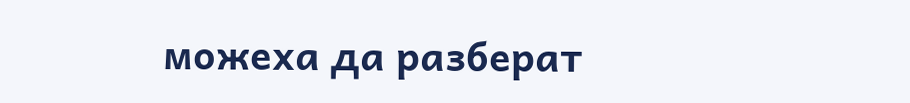можеха да разберат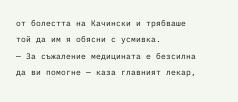от болестта на Качински и трябваше той да им я обясни с усмивка.
— За съжаление медицината е безсилна да ви помогне — каза главният лекар,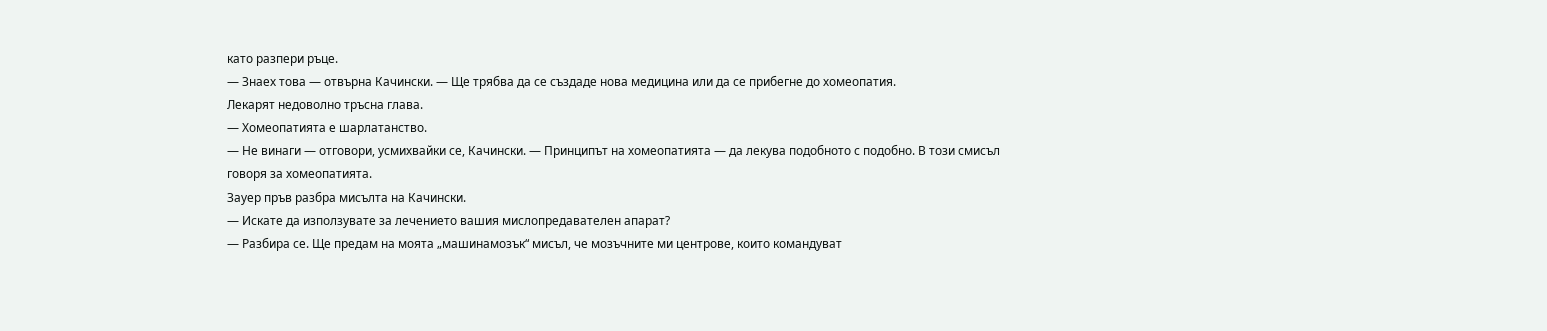като разпери ръце.
— Знаех това — отвърна Качински. — Ще трябва да се създаде нова медицина или да се прибегне до хомеопатия.
Лекарят недоволно тръсна глава.
— Хомеопатията е шарлатанство.
— Не винаги — отговори, усмихвайки се, Качински. — Принципът на хомеопатията — да лекува подобното с подобно. В този смисъл говоря за хомеопатията.
Зауер пръв разбра мисълта на Качински.
— Искате да използувате за лечението вашия мислопредавателен апарат?
— Разбира се. Ще предам на моята „машинамозък“ мисъл, че мозъчните ми центрове, които командуват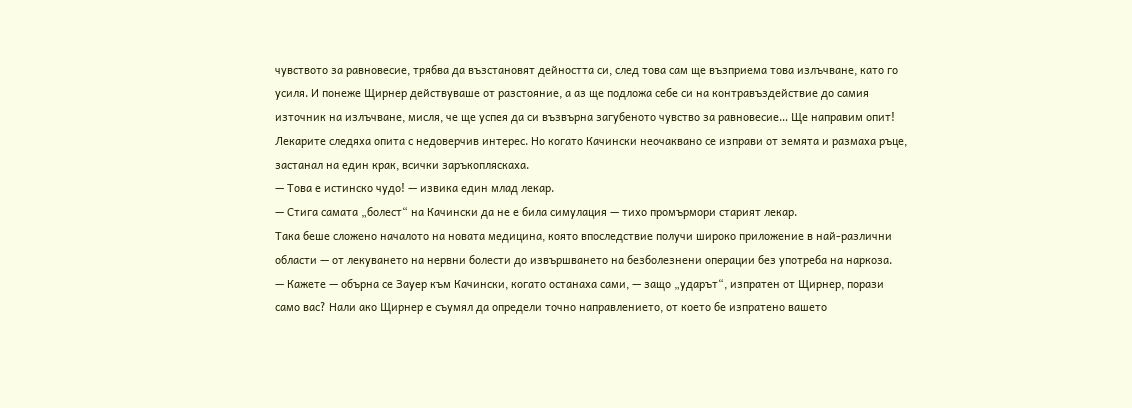чувството за равновесие, трябва да възстановят дейността си, след това сам ще възприема това излъчване, като го усиля. И понеже Щирнер действуваше от разстояние, а аз ще подложа себе си на контравъздействие до самия източник на излъчване, мисля, че ще успея да си възвърна загубеното чувство за равновесие… Ще направим опит!
Лекарите следяха опита с недоверчив интерес. Но когато Качински неочаквано се изправи от земята и размаха ръце, застанал на един крак, всички заръкопляскаха.
— Това е истинско чудо! — извика един млад лекар.
— Стига самата „болест“ на Качински да не е била симулация — тихо промърмори старият лекар.
Така беше сложено началото на новата медицина, която впоследствие получи широко приложение в най-различни области — от лекуването на нервни болести до извършването на безболезнени операции без употреба на наркоза.
— Кажете — обърна се Зауер към Качински, когато останаха сами, — защо „ударът“, изпратен от Щирнер, порази само вас? Нали ако Щирнер е съумял да определи точно направлението, от което бе изпратено вашето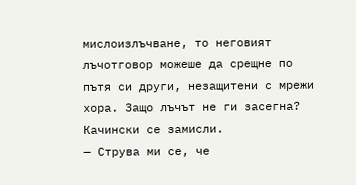мислоизлъчване, то неговият лъчотговор можеше да срещне по пътя си други, незащитени с мрежи хора. Защо лъчът не ги засегна?
Качински се замисли.
— Струва ми се, че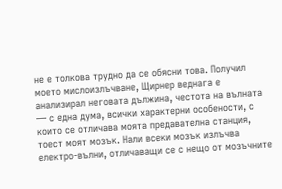не е толкова трудно да се обясни това. Получил моето мислоизлъчване, Щирнер веднага е анализирал неговата дължина, честота на вълната — с една дума, всички характерни особености, с които се отличава моята предавателна станция, тоест моят мозък. Нали всеки мозък излъчва електро-вълни, отличаващи се с нещо от мозъчните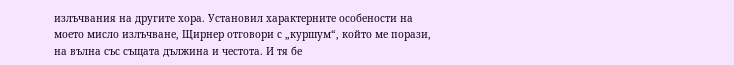излъчвания на другите хора. Установил характерните особености на моето мисло излъчване, Щирнер отговори с „куршум“, който ме порази, на вълна със същата дължина и честота. И тя бе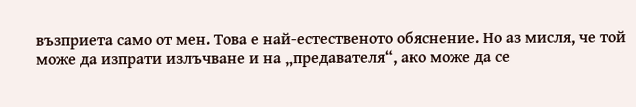възприета само от мен. Това е най-естественото обяснение. Но аз мисля, че той може да изпрати излъчване и на „предавателя“, ако може да се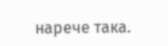нарече така.